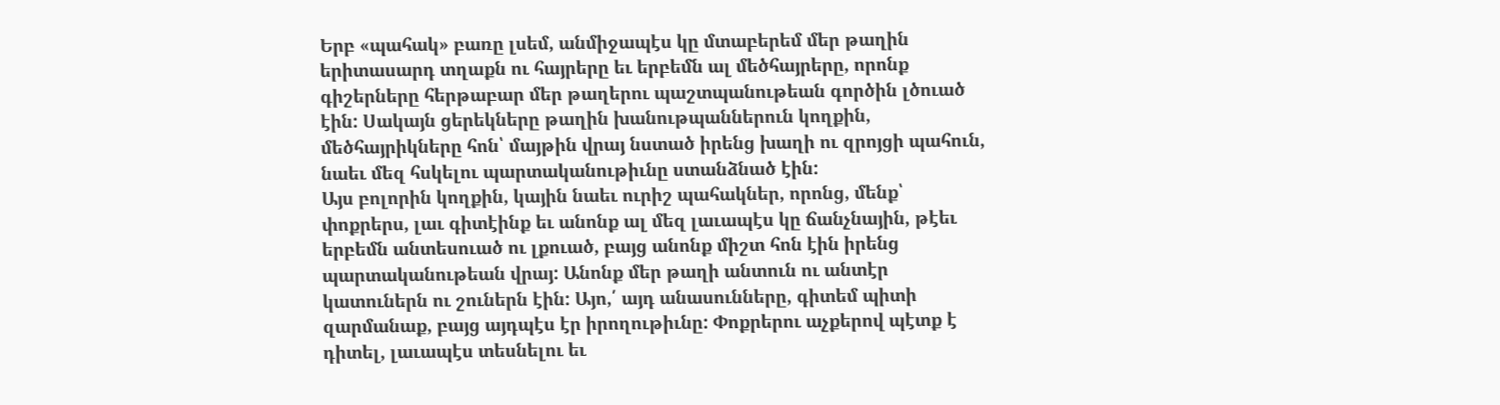Երբ «պահակ» բառը լսեմ, անմիջապէս կը մտաբերեմ մեր թաղին երիտասարդ տղաքն ու հայրերը եւ երբեմն ալ մեծհայրերը, որոնք գիշերները հերթաբար մեր թաղերու պաշտպանութեան գործին լծուած էին: Սակայն ցերեկները թաղին խանութպաններուն կողքին, մեծհայրիկները հոն՝ մայթին վրայ նստած իրենց խաղի ու զրոյցի պահուն, նաեւ մեզ հսկելու պարտականութիւնը ստանձնած էին:
Այս բոլորին կողքին, կային նաեւ ուրիշ պահակներ, որոնց, մենք՝ փոքրերս, լաւ գիտէինք եւ անոնք ալ մեզ լաւապէս կը ճանչնային, թէեւ երբեմն անտեսուած ու լքուած, բայց անոնք միշտ հոն էին իրենց պարտականութեան վրայ: Անոնք մեր թաղի անտուն ու անտէր կատուներն ու շուներն էին: Այո,՛ այդ անասունները, գիտեմ պիտի զարմանաք, բայց այդպէս էր իրողութիւնը: Փոքրերու աչքերով պէտք է դիտել, լաւապէս տեսնելու եւ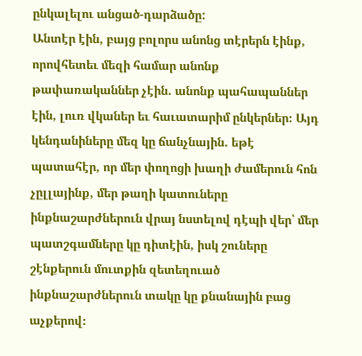ընկալելու անցած-դարձածը:
Անտէր էին, բայց բոլորս անոնց տէրերն էինք, որովհետեւ մեզի համար անոնք թափառականներ չէին. անոնք պահապաններ էին, լուռ վկաներ եւ հաւատարիմ ընկերներ։ Այդ կենդանիները մեզ կը ճանչնային. եթէ պատահէր, որ մեր փողոցի խաղի ժամերուն հոն չըլլայինք, մեր թաղի կատուները ինքնաշարժներուն վրայ նստելով դէպի վեր՝ մեր պատշգամները կը դիտէին, իսկ շուները շէնքերուն մուտքին զետեղուած ինքնաշարժներուն տակը կը քնանային բաց աչքերով։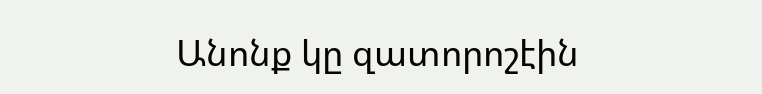Անոնք կը զատորոշէին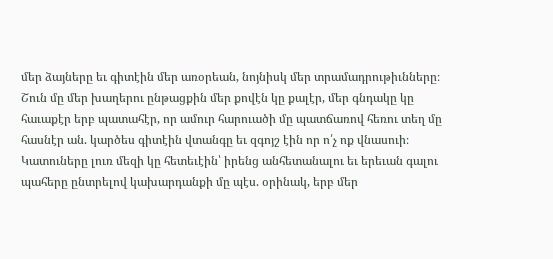մեր ձայները եւ գիտէին մեր առօրեան, նոյնիսկ մեր տրամադրութիւնները։ Շուն մը մեր խաղերու ընթացքին մեր քովէն կը քալէր, մեր գնդակը կը հաւաքէր երբ պատահէր, որ ամուր հարուածի մը պատճառով հեռու տեղ մը հասնէր ան. կարծես գիտէին վտանգը եւ զգոյշ էին որ ո՛չ ոք վնասուի։ Կատուները լուռ մեզի կը հետեւէին՝ իրենց անհետանալու եւ երեւան գալու պահերը ընտրելով կախարդանքի մը պէս. օրինակ, երբ մեր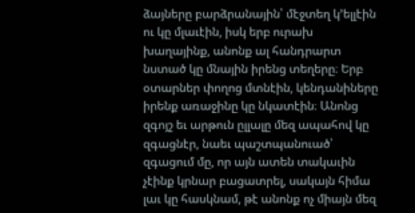ձայները բարձրանային՝ մէջտեղ կ’ելլէին ու կը մլաւէին, իսկ երբ ուրախ խաղայինք, անոնք ալ հանդրարտ նստած կը մնային իրենց տեղերը։ Երբ օտարներ փողոց մտնէին, կենդանիները իրենք առաջինը կը նկատէին։ Անոնց զգոյշ եւ արթուն ըլլալը մեզ ապահով կը զգացնէր, նաեւ պաշտպանուած՝ զգացում մը, որ այն ատեն տակաւին չէինք կրնար բացատրել, սակայն հիմա լաւ կը հասկնամ, թէ անոնք ոչ միայն մեզ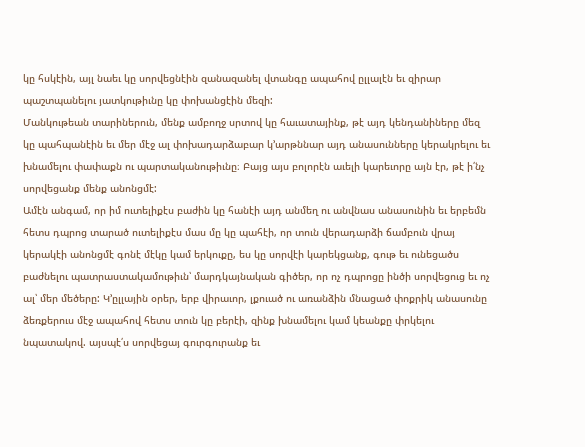կը հսկէին, այլ նաեւ կը սորվեցնէին զանազանել վտանգը ապահով ըլլալէն եւ զիրար պաշտպանելու յատկութիւնը կը փոխանցէին մեզի:
Մանկութեան տարիներուն, մենք ամբողջ սրտով կը հաւատայինք, թէ այդ կենդանիները մեզ կը պահպանէին եւ մեր մէջ ալ փոխադարձաբար կ’արթննար այդ անասունները կերակրելու եւ խնամելու փափաքն ու պարտականութիւնը։ Բայց այս բոլորէն աւելի կարեւորը այն էր, թէ ի՛նչ սորվեցանք մենք անոնցմէ:
Ամէն անգամ, որ իմ ուտելիքէս բաժին կը հանէի այդ անմեղ ու անվնաս անասունին եւ երբեմն հետս դպրոց տարած ուտելիքէս մաս մը կը պահէի, որ տուն վերադարձի ճամբուն վրայ կերակէի անոնցմէ գոնէ մէկը կամ երկուքը, ես կը սորվէի կարեկցանք, գութ եւ ունեցածս բաժնելու պատրաստակամութիւն՝ մարդկայնական գիծեր, որ ոչ դպրոցը ինծի սորվեցուց եւ ոչ ալ՝ մեր մեծերը: Կ’ըլլային օրեր, երբ վիրաւոր, լքուած ու առանձին մնացած փոքրիկ անասունը ձեռքերուս մէջ ապահով հետս տուն կը բերէի, զինք խնամելու կամ կեանքը փրկելու նպատակով. այսպէ՛ս սորվեցայ գուրգուրանք եւ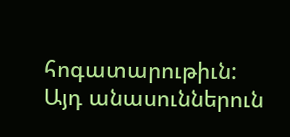հոգատարութիւն: Այդ անասուններուն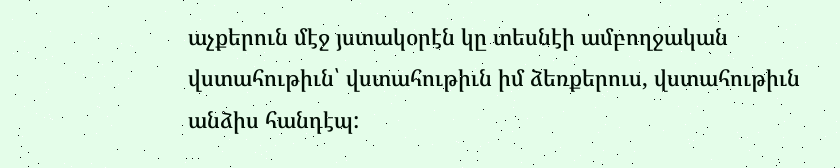աչքերուն մէջ յստակօրէն կը տեսնէի ամբողջական վստահութիւն՝ վստահութիւն իմ ձեռքերուս, վստահութիւն անձիս հանդէպ: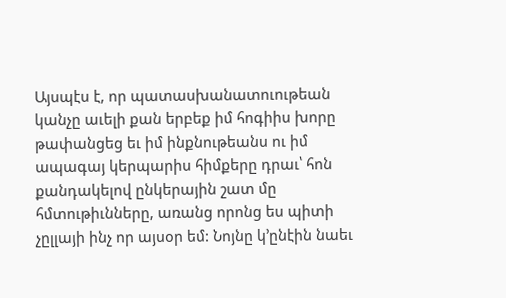Այսպէս է, որ պատասխանատուութեան կանչը աւելի քան երբեք իմ հոգիիս խորը թափանցեց եւ իմ ինքնութեանս ու իմ ապագայ կերպարիս հիմքերը դրաւ՝ հոն քանդակելով ընկերային շատ մը հմտութիւնները, առանց որոնց ես պիտի չըլլայի ինչ որ այսօր եմ: Նոյնը կ’ընէին նաեւ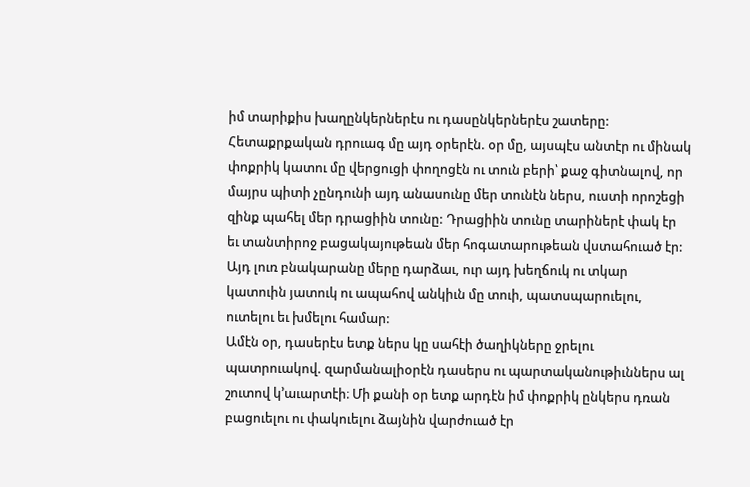իմ տարիքիս խաղընկերներէս ու դասընկերներէս շատերը:
Հետաքրքական դրուագ մը այդ օրերէն. օր մը, այսպէս անտէր ու մինակ փոքրիկ կատու մը վերցուցի փողոցէն ու տուն բերի՝ քաջ գիտնալով, որ մայրս պիտի չընդունի այդ անասունը մեր տունէն ներս, ուստի որոշեցի զինք պահել մեր դրացիին տունը: Դրացիին տունը տարիներէ փակ էր եւ տանտիրոջ բացակայութեան մեր հոգատարութեան վստահուած էր: Այդ լուռ բնակարանը մերը դարձաւ, ուր այդ խեղճուկ ու տկար կատուին յատուկ ու ապահով անկիւն մը տուի, պատսպարուելու, ուտելու եւ խմելու համար:
Ամէն օր, դասերէս ետք ներս կը սահէի ծաղիկները ջրելու պատրուակով. զարմանալիօրէն դասերս ու պարտականութիւններս ալ շուտով կ’աւարտէի։ Մի քանի օր ետք արդէն իմ փոքրիկ ընկերս դռան բացուելու ու փակուելու ձայնին վարժուած էր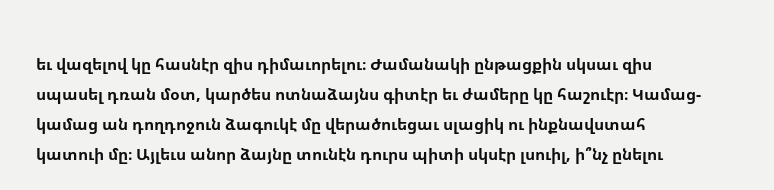եւ վազելով կը հասնէր զիս դիմաւորելու։ Ժամանակի ընթացքին սկսաւ զիս սպասել դռան մօտ, կարծես ոտնաձայնս գիտէր եւ ժամերը կը հաշուէր։ Կամաց-կամաց ան դողդոջուն ձագուկէ մը վերածուեցաւ սլացիկ ու ինքնավստահ կատուի մը։ Այլեւս անոր ձայնը տունէն դուրս պիտի սկսէր լսուիլ, ի՞նչ ընելու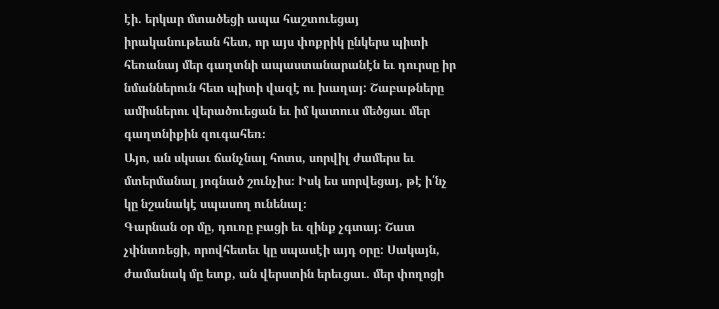էի. երկար մտածեցի ապա հաշտուեցայ իրականութեան հետ, որ այս փոքրիկ ընկերս պիտի հեռանայ մեր գաղտնի ապաստանարանէն եւ դուրսը իր նմաններուն հետ պիտի վազէ ու խաղայ: Շաբաթները ամիսներու վերածուեցան եւ իմ կատուս մեծցաւ մեր գաղտնիքին զուգահեռ։
Այո, ան սկսաւ ճանչնալ հոտս, սորվիլ ժամերս եւ մտերմանալ յոգնած շունչիս։ Իսկ ես սորվեցայ, թէ ի՛նչ կը նշանակէ սպասող ունենալ։
Գարնան օր մը, դուռը բացի եւ զինք չգտայ: Շատ չփնտռեցի, որովհետեւ կը սպասէի այդ օրը: Սակայն, ժամանակ մը ետք, ան վերստին երեւցաւ. մեր փողոցի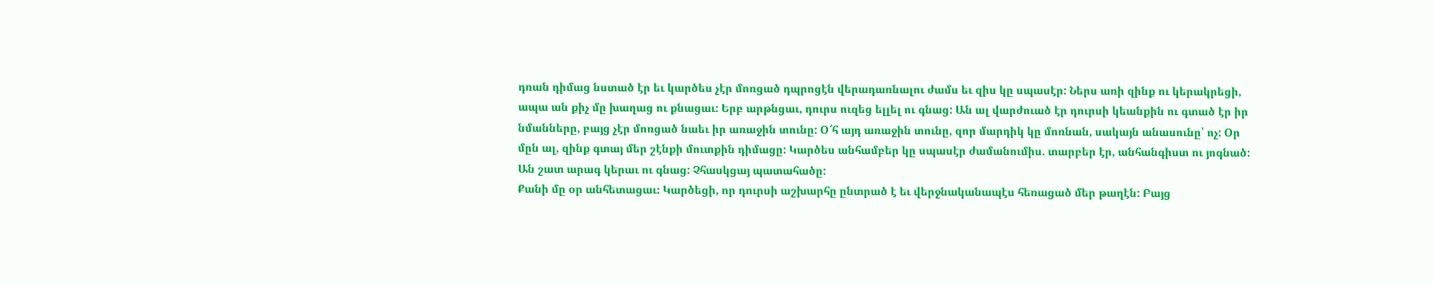դռան դիմաց նստած էր եւ կարծես չէր մոռցած դպրոցէն վերադառնալու ժամս եւ զիս կը սպասէր: Ներս առի զինք ու կերակրեցի, ապա ան քիչ մը խաղաց ու քնացաւ: Երբ արթնցաւ, դուրս ուզեց ելլել ու գնաց: Ան ալ վարժուած էր դուրսի կեանքին ու գտած էր իր նմանները, բայց չէր մոռցած նաեւ իր առաջին տունը: Օ՜հ այդ առաջին տունը, զոր մարդիկ կը մոռնան, սակայն անասունը՝ ոչ: Օր մըն ալ, զինք գտայ մեր շէնքի մուտքին դիմացը: Կարծես անհամբեր կը սպասէր ժամանումիս. տարբեր էր, անհանգիստ ու յոգնած: Ան շատ արագ կերաւ ու գնաց: Չհասկցայ պատահածը:
Քանի մը օր անհետացաւ։ Կարծեցի, որ դուրսի աշխարհը ընտրած է եւ վերջնականապէս հեռացած մեր թաղէն: Բայց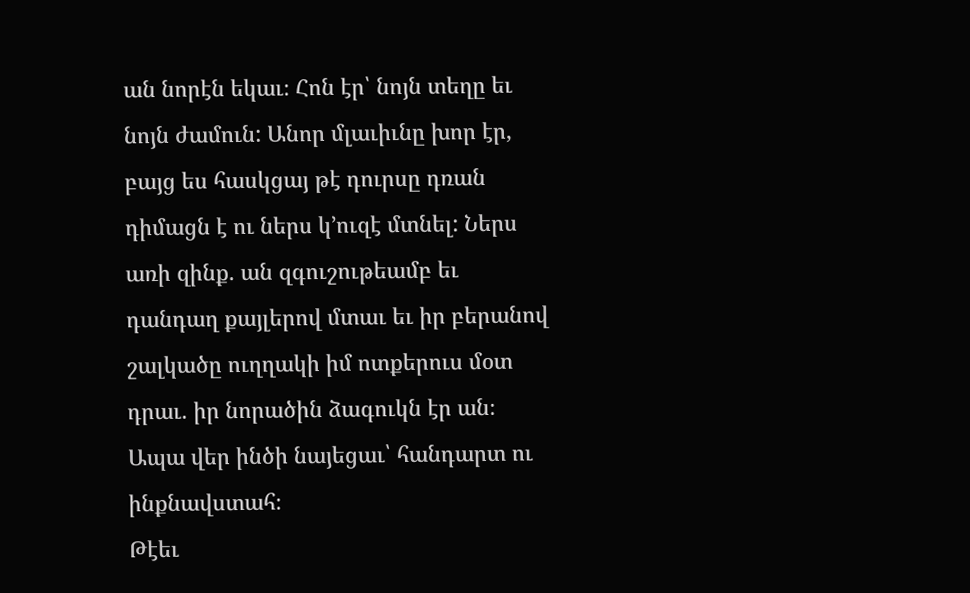ան նորէն եկաւ։ Հոն էր՝ նոյն տեղը եւ նոյն ժամուն: Անոր մլաւիւնը խոր էր, բայց ես հասկցայ թէ դուրսը դռան դիմացն է ու ներս կ’ուզէ մտնել: Ներս առի զինք. ան զգուշութեամբ եւ դանդաղ քայլերով մտաւ եւ իր բերանով շալկածը ուղղակի իմ ոտքերուս մօտ դրաւ. իր նորածին ձագուկն էր ան։ Ապա վեր ինծի նայեցաւ՝ հանդարտ ու ինքնավստահ։
Թէեւ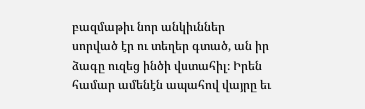բազմաթիւ նոր անկիւններ սորված էր ու տեղեր գտած, ան իր ձագը ուզեց ինծի վստահիլ։ Իրեն համար ամենէն ապահով վայրը եւ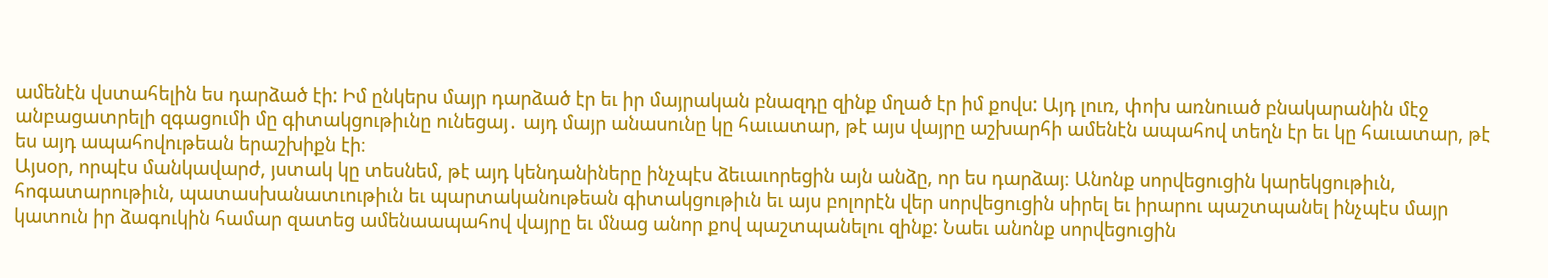ամենէն վստահելին ես դարձած էի: Իմ ընկերս մայր դարձած էր եւ իր մայրական բնազդը զինք մղած էր իմ քովս: Այդ լուռ, փոխ առնուած բնակարանին մէջ անբացատրելի զգացումի մը գիտակցութիւնը ունեցայ․ այդ մայր անասունը կը հաւատար, թէ այս վայրը աշխարհի ամենէն ապահով տեղն էր եւ կը հաւատար, թէ ես այդ ապահովութեան երաշխիքն էի։
Այսօր, որպէս մանկավարժ, յստակ կը տեսնեմ, թէ այդ կենդանիները ինչպէս ձեւաւորեցին այն անձը, որ ես դարձայ։ Անոնք սորվեցուցին կարեկցութիւն, հոգատարութիւն, պատասխանատւութիւն եւ պարտականութեան գիտակցութիւն եւ այս բոլորէն վեր սորվեցուցին սիրել եւ իրարու պաշտպանել ինչպէս մայր կատուն իր ձագուկին համար զատեց ամենաապահով վայրը եւ մնաց անոր քով պաշտպանելու զինք: Նաեւ անոնք սորվեցուցին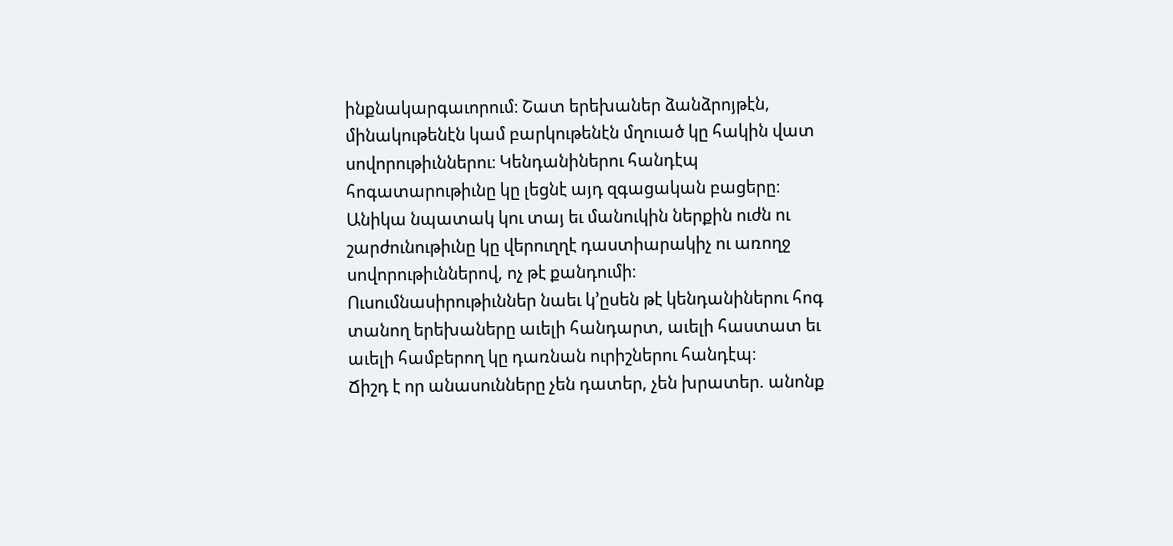ինքնակարգաւորում։ Շատ երեխաներ ձանձրոյթէն, մինակութենէն կամ բարկութենէն մղուած կը հակին վատ սովորութիւններու։ Կենդանիներու հանդէպ հոգատարութիւնը կը լեցնէ այդ զգացական բացերը։ Անիկա նպատակ կու տայ եւ մանուկին ներքին ուժն ու շարժունութիւնը կը վերուղղէ դաստիարակիչ ու առողջ սովորութիւններով, ոչ թէ քանդումի։ Ուսումնասիրութիւններ նաեւ կ’ըսեն թէ կենդանիներու հոգ տանող երեխաները աւելի հանդարտ, աւելի հաստատ եւ աւելի համբերող կը դառնան ուրիշներու հանդէպ։
Ճիշդ է որ անասունները չեն դատեր, չեն խրատեր. անոնք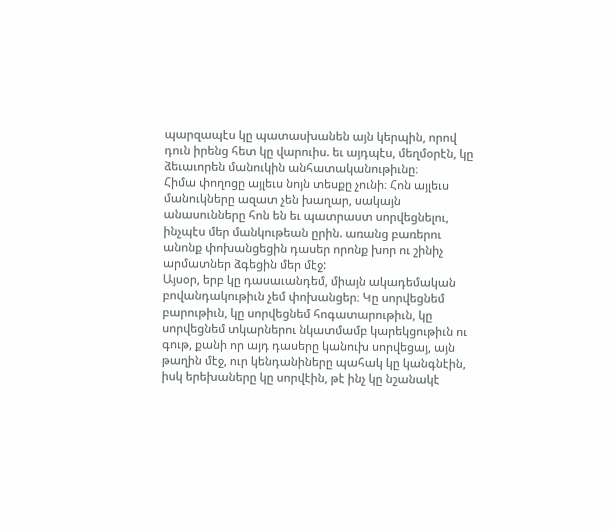պարզապէս կը պատասխանեն այն կերպին, որով դուն իրենց հետ կը վարուիս. եւ այդպէս, մեղմօրէն, կը ձեւաւորեն մանուկին անհատականութիւնը։
Հիմա փողոցը այլեւս նոյն տեսքը չունի։ Հոն այլեւս մանուկները ազատ չեն խաղար, սակայն անասունները հոն են եւ պատրաստ սորվեցնելու, ինչպէս մեր մանկութեան ըրին. առանց բառերու անոնք փոխանցեցին դասեր որոնք խոր ու շինիչ արմատներ ձգեցին մեր մէջ:
Այսօր, երբ կը դասաւանդեմ, միայն ակադեմական բովանդակութիւն չեմ փոխանցեր։ Կը սորվեցնեմ բարութիւն, կը սորվեցնեմ հոգատարութիւն, կը սորվեցնեմ տկարներու նկատմամբ կարեկցութիւն ու գութ, քանի որ այդ դասերը կանուխ սորվեցայ, այն թաղին մէջ, ուր կենդանիները պահակ կը կանգնէին, իսկ երեխաները կը սորվէին, թէ ինչ կը նշանակէ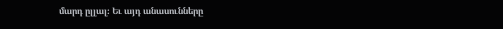մարդ ըլլալ։ Եւ այդ անասունները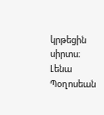կրթեցին սիրտս։
Լենա Պօղոսեան